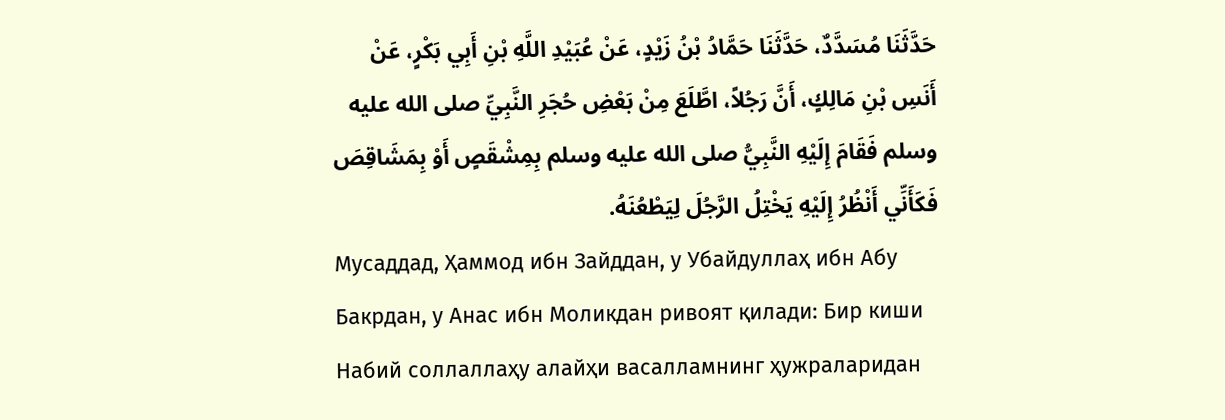حَدَّثَنَا مُسَدَّدٌ، حَدَّثَنَا حَمَّادُ بْنُ زَيْدٍ، عَنْ عُبَيْدِ اللَّهِ بْنِ أَبِي بَكْرٍ، عَنْ أَنَسِ بْنِ مَالِكٍ، أَنَّ رَجُلاً، اطَّلَعَ مِنْ بَعْضِ حُجَرِ النَّبِيِّ صلى الله عليه وسلم فَقَامَ إِلَيْهِ النَّبِيُّ صلى الله عليه وسلم بِمِشْقَصٍ أَوْ بِمَشَاقِصَ فَكَأَنِّي أَنْظُرُ إِلَيْهِ يَخْتِلُ الرَّجُلَ لِيَطْعُنَهُ.
Мусаддад, Ҳаммод ибн Зайддан, у Убайдуллаҳ ибн Абу Бакрдан, у Анас ибн Моликдан ривоят қилади: Бир киши Набий соллаллаҳу алайҳи васалламнинг ҳужраларидан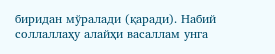биридан мўралади (қаради). Набий соллаллаҳу алайҳи васаллам унга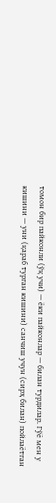томон бир пайконли (ўқ учи) — ёки пайконлар — билан турдилар. Гўё мен у кишини — уни (қараб турган кишини) санчиш учун (сирҳ билан) пойлаётган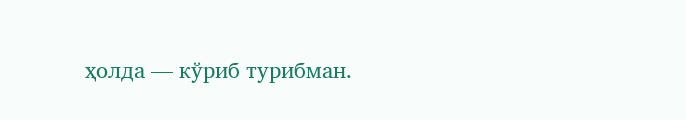ҳолда — кўриб турибман.